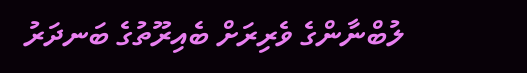ލުބްނާންގެ ވެރިރަށް ބެއިރޫތުގެ ބަނދަރު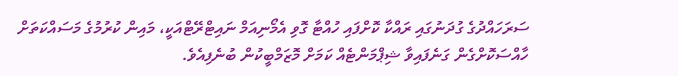ސަރަހައްދުގެ ގުދަނުގައި ރައްކާ ކޮށްފައި ހުއްޓާ ގޮވި އެމޯނިއަމް ނައިޓްރޭޓްއަކީ، މައިން ކުރުމުގެ މަސައްކަތަށް ހާއްސަކޮށްގެން ގަނެފައިވާ ޝިޕްމަންޓެއް ކަމަށް މޮޒަމްބީކުން ބުނެފިއެވެ.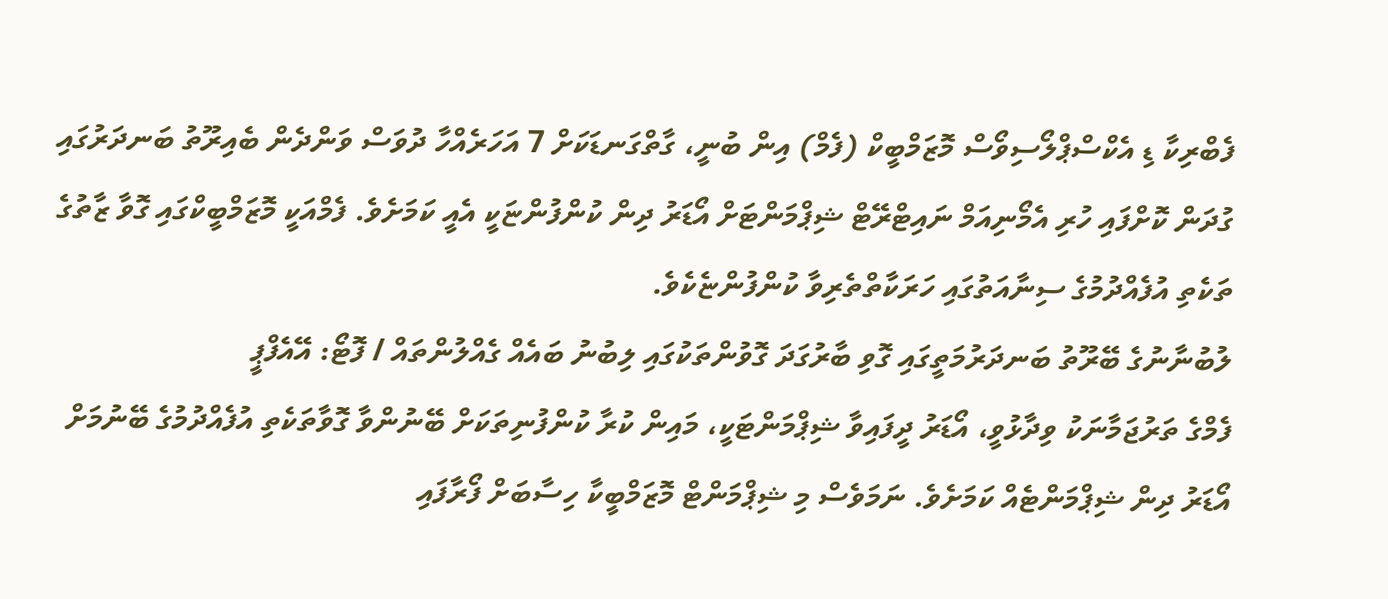ފެބްރިކާ ޑި އެކްސްޕްލޯސިވޯސް މޮޒަމްބީކް (ފެމް) އިން ބުނީ، ގާތްގަނޑަކަށް 7 އަހަރެއްހާ ދުވަސް ވަންދެން ބެއިރޫތު ބަނދަރުގައި ގުދަން ކޮށްފައި ހުރި އެމޯނިއަމް ނައިޓްރޭޓް ޝިޕްމަންޓަށް އޯޑަރު ދިން ކުންފުންޏަކީ އެއީ ކަމަށެވެ. ފެމްއަކީ މޮޒަމްބީކްގައި ގޮވާ ޒާތުގެ ތަކެތި އުފެއްދުމުގެ ސިނާއަތުގައި ހަރަކާތްތެރިވާ ކުންފުންޏެކެވެ.
ލުބުނާނުގެ ބޭރޫތު ބަނދަރުމަތީގައި ގޮވި ބާރުގަދަ ގޮވުންތަކުގައި ލިބުނު ބައެއް ގެއްލުންތައް / ފޮޓޯ: އޭއެފްޕީ
ފެމްގެ ތަރުޖަމާނަކު ވިދާޅުވީ، އޯޑަރު ދީފައިވާ ޝިޕްމަންޓަކީ، މައިން ކުރާ ކުންފުނިތަކަށް ބޭނުންވާ ގޮވާތަކެތި އުފެއްދުމުގެ ބޭނުމަށް އޯޑަރު ދިން ޝިޕްމަންޓެއް ކަމަށެވެ. ނަމަވެސް މި ޝިޕްމަންޓް މޮޒަމްބީކާ ހިސާބަށް ފޯރާފައި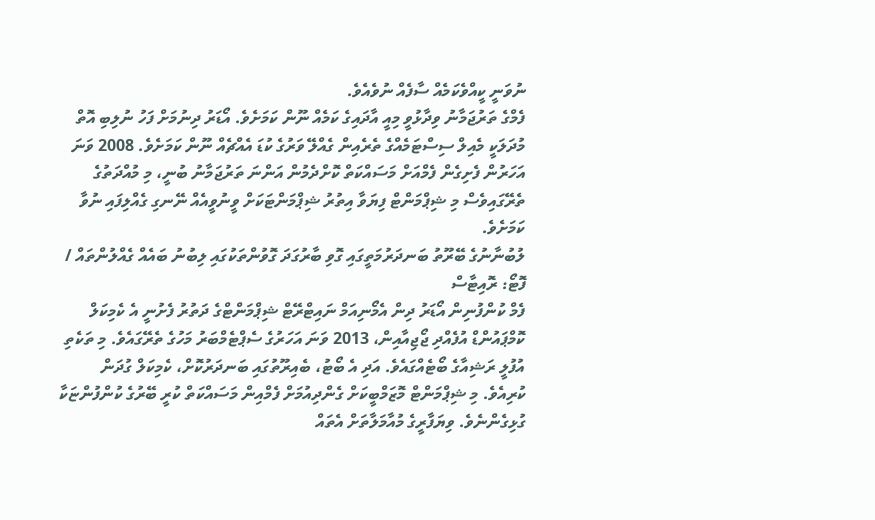ނުވަނީ ކީއްވެކަމެއް ސާފެއް ނުވެއެވެ.
ފެމްގެ ތަރުޖަމާނު ވިދާޅުވީ މިއީ އާދައިގެ ކަމެއް ނޫން ކަމަށެވެ. އޯޑަރު ދިނުމަށް ފަހު ނުލިބި އޮތް މުދަލަކީ މެއިލް ސިސްޓަމެއްގެ ތެރެއިން ގެއްލޭ ވަރުގެ ކުޑަ އެއްޗެއް ނޫން ކަމަށެވެ. 2008 ވަނަ އަހަރުން ފެށިގެން ފެމްއަށް މަސައްކަތް ކޮށްދެމުން އަންނަ ތަރުޖަމާނު ބުނީ، މި މުއްދަތުގެ ތެރޭގައިވެސް މި ޝިޕްމަންޓް ފިޔަވާ އިތުރު ޝިޕްމަންޓަކަށް ވީނުވީއެއް ނޭނގި ގެއްލިފައި ނުވާ ކަމަށެވެ.
ލުބުނާނުގެ ބޭރޫތު ބަނދަރުމަތީގައި ގޮވި ބާރުގަދަ ގޮވުންތަކުގައި ލިބުނު ބައެއް ގެއްލުންތައް / ފޮޓޯ: ރޮއިޓާސް
ފެމް ކުންފުނިން އޯޑަރު ދިން އެމޯނިއަމް ނައިޓްރޭޓް ޝިޕްމަންޓްގެ ދަތުރު ފެށުނީ އެ ކެމިކަލް ކޮމްޕައުންޑް އުފެއްދި ޖޯޖިއާއިން، 2013 ވަނަ އަހަރުގެ ސެޕްޓެމްބަރު މަހުގެ ތެރޭގައެވެ. މި ތަކެތި އުފުލީ ރަޝިއާގެ ބޯޓެއްގައެވެ. އަދި އެ ބޯޓު، ބެއިރޫތުގައި ބަނދަރުކޮށް، ކެމިކަލް ގުދަން ކުރިއެވެ. މި ޝިޕްމަންޓް މޮޒަމްބީކަށް ގެންދިއުމަށް ފެމްއިން މަސައްކަތް ކުރީ ބޭރުގެ ކުންފުންޏަކާ ގުޅިގެންނެވެ. ވިޔަފާރީގެ މުއާމަލާތަށް އެތައް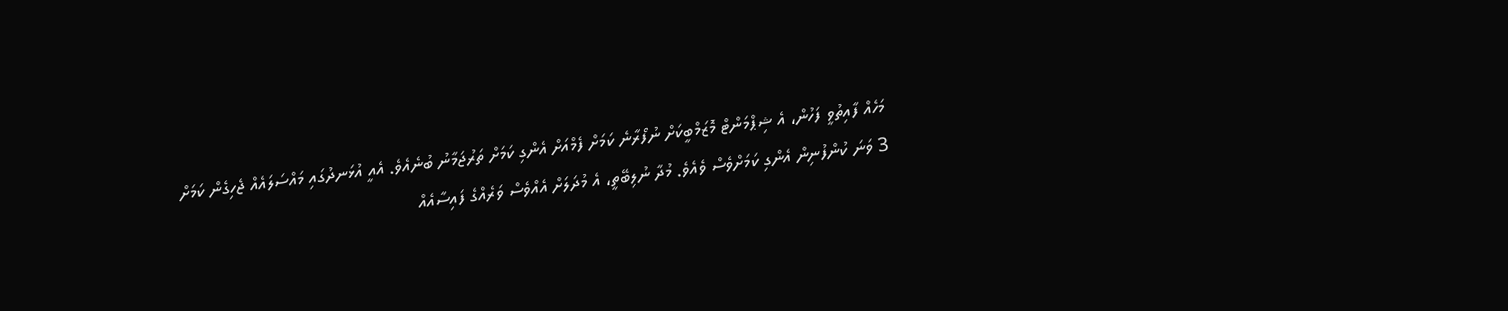މަހެއް ފާއިތުވީ ފަހުން، އެ ޝިޕްމަންޓް މޮޒަމްބީކަށް ނުފޯރާނެ ކަމަށް ފެމްއަށް އެންގި ކަމަށް ތަރުޖަމާނު ބުނެއެވެ. އެއީ އުޅަނދުގައި މައްސަލައެއް ޖެހިގެން ކަމަށް 3 ވަނަ ކުންފުނިން އެންގި ކަމަށްވެސް ވެއެވެ. މުދާ ނުލިބޭތީ، އެ މުދަލަށް އެއްވެސް ވަރެއްގެ ފައިސާއެއް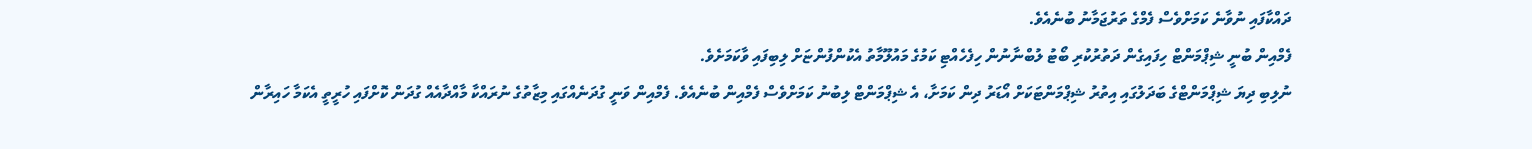ދައްކާފައި ނުވާނެ ކަމަށްވެސް ފެމްގެ ތަރުޖަމާނު ބުނެއެވެ.
ފެމްއިން ބުނީ ޝިޕްމަންޓް ހިފައިގެން ދަތުރުކުރި ބޯޓު ލުބްނާނުން ހިފެހެއްޓި ކަމުގެ މައުލޫމާތު އެކުންފުންޏަށް ލިބިފައި ވާކަމަށެވެ.
ނުލިބި ދިޔަ ޝިޕްމަންޓްގެ ބަދަލުގައި އިތުރު ޝިޕްމަންޓަކަށް އޯޑަރު ދިން ކަމަށާ، އެ ޝިޕްމަންޓް ލިބުނު ކަމަށްވެސް ފެމްއިން ބުނެއެވެ. ފެމްއިން ވަނީ ގުދަނެއްގައި މިޒާތުގެ ނުރައްކާ މާއްދާއެއް ގުދަން ކޮށްފައި ހުރީތީ އެކަމާ ހައިރާން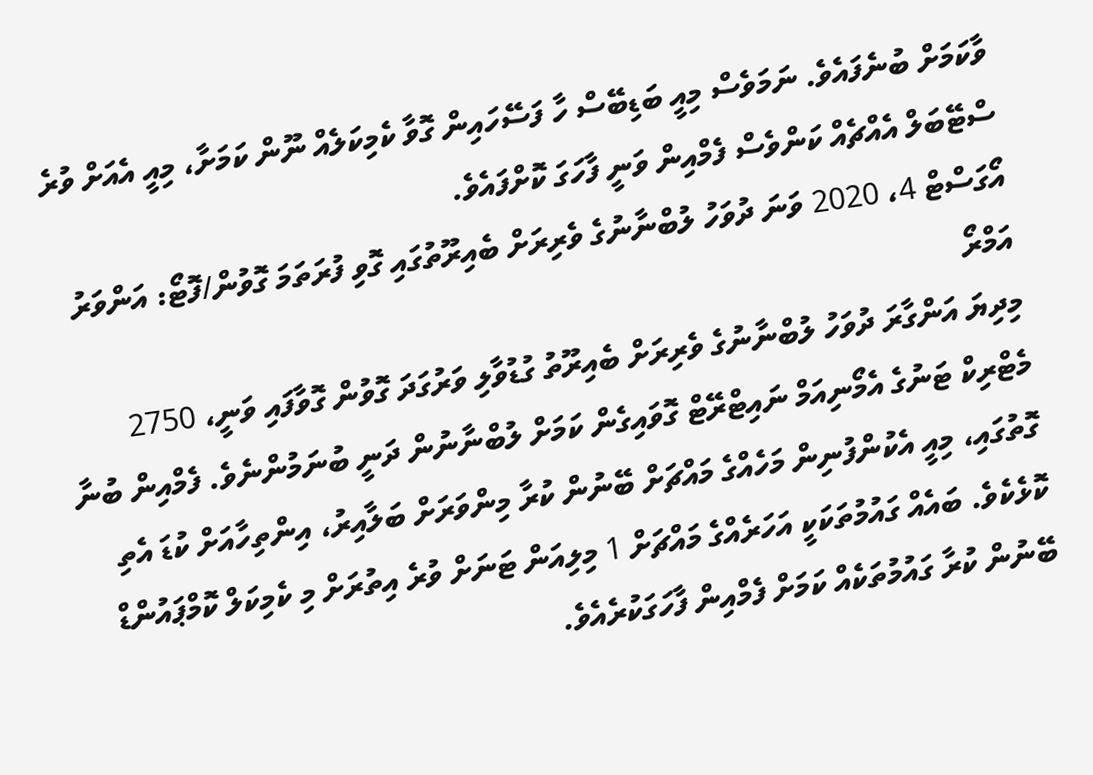ވާކަމަށް ބުނެފައެވެ. ނަމަވެސް މިއީ ބަޑިބޭސް ހާ ފަސޭހައިން ގޮވާ ކެމިކަލެއް ނޫން ކަމަށާ، މިއީ އެއަށް ވުރެ ސްޓޭބަލް އެއްޗެއް ކަންވެސް ފެމްއިން ވަނީ ފާހަގަ ކޮށްފައެވެ.
އޯގަސްޓް 4، 2020 ވަނަ ދުވަހު ލުބްނާނުގެ ވެރިރަށް ބެއިރޫތުގައި ގޮވި ފުރަތަމަ ގޮވުން/ފޮޓޯ: އަންވަރު އަމްރޯ
މިދިޔަ އަންގާރަ ދުވަހު ލުބްނާނުގެ ވެރިރަށް ބެއިރޫތު ގުޑުވާލި ވަރުގަދަ ގޮވުން ގޮވާފައި ވަނީ، 2750 މެޓްރިކް ޓަނުގެ އެމޯނިއަމް ނައިޓްރޭޓް ގޮވައިގެން ކަމަށް ލުބްނާނުން ދަނީ ބުނަމުންނެވެ. ފެމްއިން ބުނާ ގޮތުގައި، މިއީ އެކުންފުނިން މަހެއްގެ މައްޗަށް ބޭނުން ކުރާ މިންވަރަށް ބަލާއިރު، އިންތިހާއަށް ކުޑަ އެތި ކޮޅެކެވެ. ބައެއް ގައުމުތަކަކީ އަހަރެއްގެ މައްޗަށް 1 މިލިއަން ޓަނަށް ވުރެ އިތުރަށް މި ކެމިކަލް ކޮމްޕައުންޑް ބޭނުން ކުރާ ގައުމުތަކެއް ކަމަށް ފެމްއިން ފާހަގަކުރެއެވެ.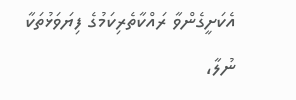އެކަށީގެންވާ ރައްކާތެރިކަމުގެ ފިޔަވަޅުތަކާ ނުލާ،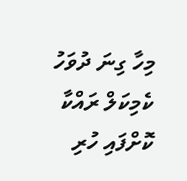މިހާ ގިނަ ދުވަހު ކެމިކަލް ރައްކާ ކޮށްފައި ހުރި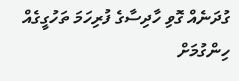ގުދަނެއް ގޮވި ހާދިސާގެ ފުރިހަމަ ތަހުގީގެއް ހިންގުމަށް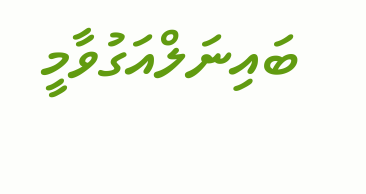ބައިނަލްއަގުވާމީ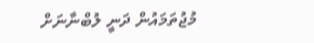މުޖުތަމައުން ދަނީ ލުބްނާނަށް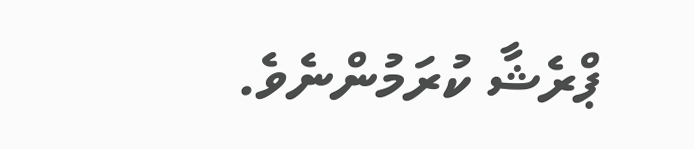ޕްރެޝާ ކުރަމުންނެވެ.